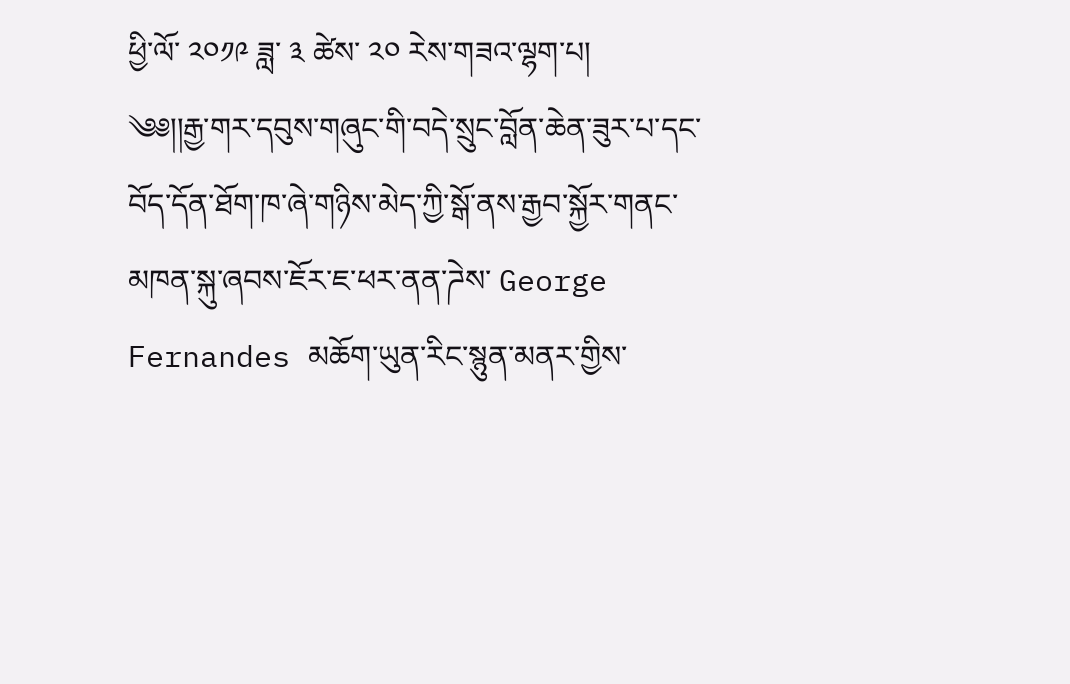ཕྱི་ལོ་ ༢༠༡༩ ཟླ་ ༣ ཚེས་ ༢༠ རེས་གཟའ་ལྷག་པ།
༄༅།།རྒྱ་གར་དབུས་གཞུང་གི་བདེ་སྲུང་བློན་ཆེན་ཟུར་པ་དང་བོད་དོན་ཐོག་ཁ་ཞེ་གཉིས་མེད་ཀྱི་སྒོ་ནས་རྒྱབ་སྐྱོར་གནང་མཁན་སྐུ་ཞབས་ཇོར་ཇ་ཕར་ནན་ཌེས་ George Fernandes མཆོག་ཡུན་རིང་སྙུན་མནར་གྱིས་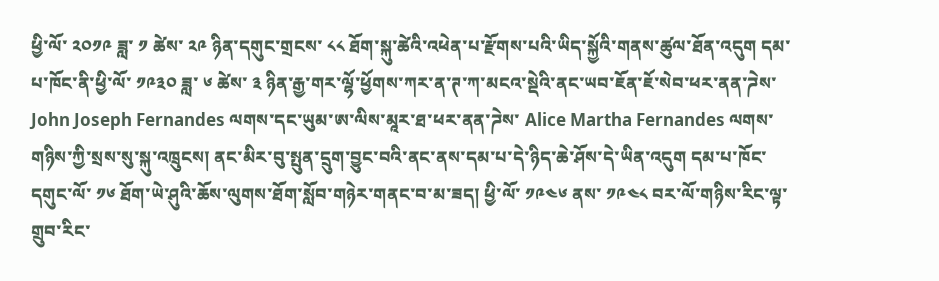ཕྱི་ལོ་ ༢༠༡༩ ཟླ་ ༡ ཚེས་ ༢༩ ཉིན་དགུང་གྲངས་ ༨༨ ཐོག་སྐུ་ཚེའི་འཕེན་པ་རྫོགས་པའི་ཡིད་སྐྱོའི་གནས་ཚུལ་ཐོན་འདུག དམ་པ་ཁོང་ནི་ཕྱི་ལོ་ ༡༩༣༠ ཟླ་ ༦ ཚེས་ ༣ ཉིན་རྒྱ་གར་ལྷོ་ཕྱོགས་ཀར་ན་ཊ་ཀ་མངའ་སྡེའི་ནང་ཡབ་ཇོན་ཇོ་སེབ་ཕར་ནན་ཌེས་ John Joseph Fernandes ལགས་དང་ཡུམ་ཨ་ལིས་མཱར་ཐ་ཕར་ནན་ཌེས་ Alice Martha Fernandes ལགས་གཉིས་ཀྱི་སྲས་སུ་སྐུ་འཁྲུངས། ནང་མིར་བུ་སྤུན་དྲུག་བྱུང་བའི་ནང་ནས་དམ་པ་དེ་ཉིད་ཆེ་ཤོས་དེ་ཡིན་འདུག དམ་པ་ཁོང་དགུང་ལོ་ ༡༦ ཐོག་ཡེ་ཤུའི་ཆོས་ལུགས་ཐོག་སློབ་གཉེར་གནང་བ་མ་ཟད། ཕྱི་ལོ་ ༡༩༤༦ ནས་ ༡༩༤༨ བར་ལོ་གཉིས་རིང་ལྟ་གྲུབ་རིང་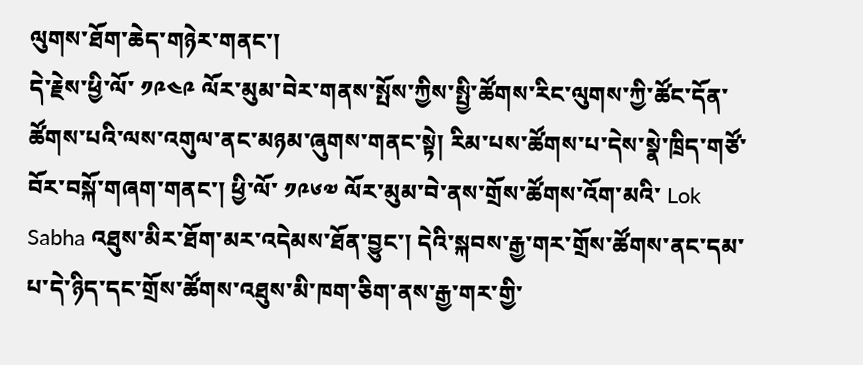ལུགས་ཐོག་ཆེད་གཉེར་གནང་།
དེ་རྗེས་ཕྱི་ལོ་ ༡༩༤༩ ལོར་མུམ་བེར་གནས་སྤོས་ཀྱིས་སྤྱི་ཚོགས་རིང་ལུགས་ཀྱི་ཚོང་དོན་ཚོགས་པའི་ལས་འགུལ་ནང་མཉམ་ཞུགས་གནང་སྟེ། རིམ་པས་ཚོགས་པ་དེས་སྣེ་ཁྲིད་གཙོ་བོར་བསྐོ་གཞག་གནང་། ཕྱི་ལོ་ ༡༩༦༧ ལོར་མུམ་བེ་ནས་གྲོས་ཚོགས་འོག་མའི་ Lok Sabha འཐུས་མིར་ཐོག་མར་འདེམས་ཐོན་བྱུང་། དེའི་སྐབས་རྒྱ་གར་གྲོས་ཚོགས་ནང་དམ་པ་དེ་ཉིད་དང་གྲོས་ཚོགས་འཐུས་མི་ཁག་ཅིག་ནས་རྒྱ་གར་གྱི་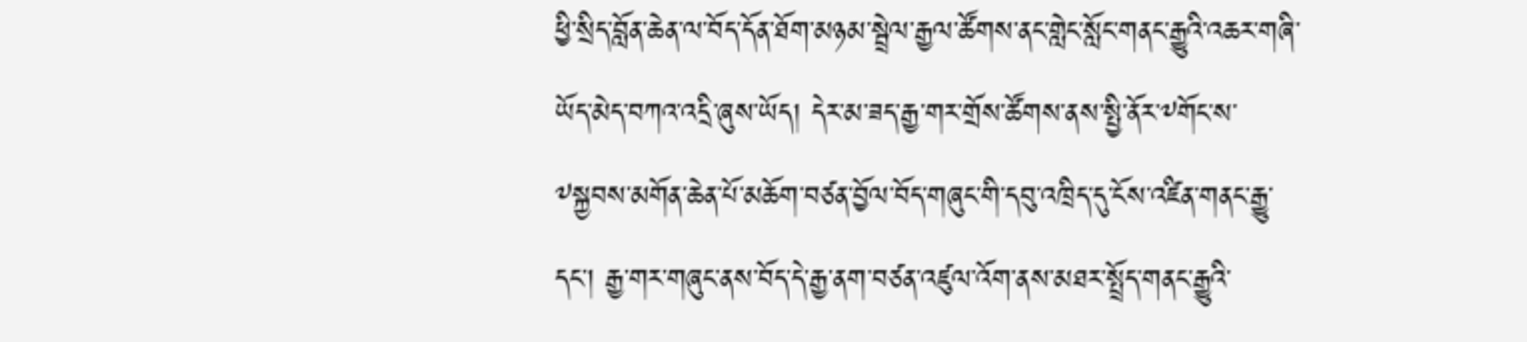ཕྱི་སྲིད་བློན་ཆེན་ལ་བོད་དོན་ཐོག་མཉམ་སྦྲེལ་རྒྱལ་ཚོགས་ནང་གླེང་སློང་གནང་རྒྱུའི་འཆར་གཞི་ཡོད་མེད་བཀའ་འདྲི་ཞུས་ཡོད། དེར་མ་ཟད་རྒྱ་གར་གྲོས་ཚོགས་ནས་སྤྱི་ནོར་༸གོང་ས་༸སྐྱབས་མགོན་ཆེན་པོ་མཆོག་བཙན་བྱོལ་བོད་གཞུང་གི་དབུ་འཁྲིད་དུ་ངོས་འཛིན་གནང་རྒྱུ་དང་། རྒྱ་གར་གཞུང་ནས་བོད་དེ་རྒྱ་ནག་བཙན་འཛུལ་འོག་ནས་མཐར་སྤྲོད་གནང་རྒྱུའི་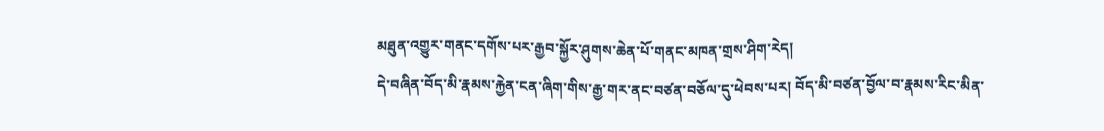མཐུན་འགྱུར་གནང་དགོས་པར་རྒྱབ་སྐྱོར་ཤུགས་ཆེན་པོ་གནང་མཁན་གྲས་ཤིག་རེད།
དེ་བཞིན་བོད་མི་རྣམས་རྐྱེན་ངན་ཞིག་གིས་རྒྱ་གར་ནང་བཙན་བཅོལ་དུ་ཕེབས་པར། བོད་མི་བཙན་བྱོལ་བ་རྣམས་རིང་མིན་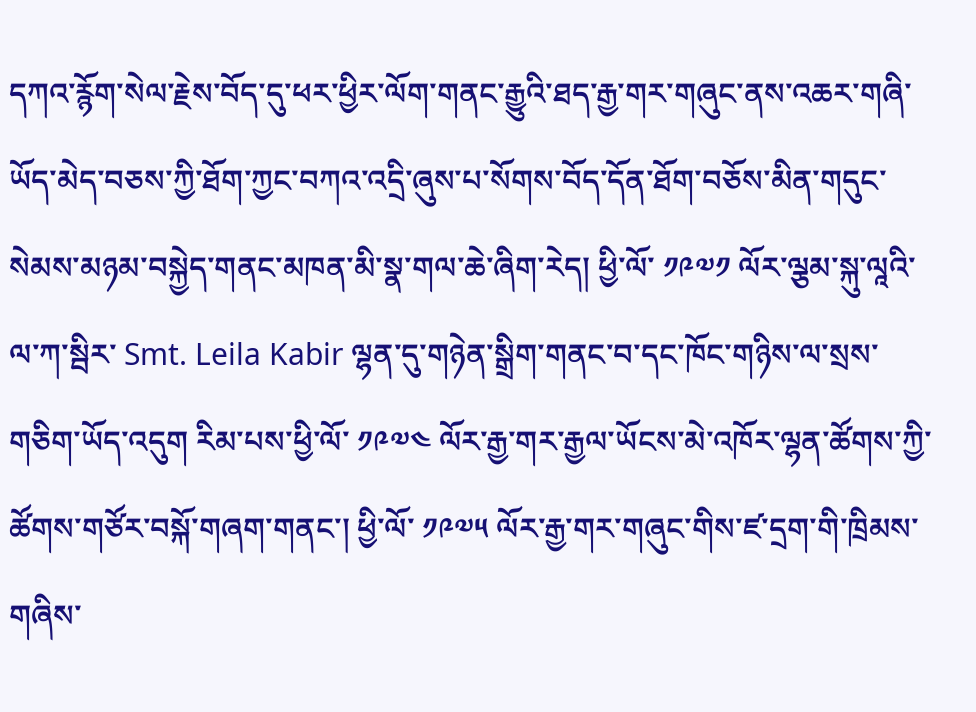དཀའ་རྙོག་སེལ་རྗེས་བོད་དུ་ཕར་ཕྱིར་ལོག་གནང་རྒྱུའི་ཐད་རྒྱ་གར་གཞུང་ནས་འཆར་གཞི་ཡོད་མེད་བཅས་ཀྱི་ཐོག་ཀྱང་བཀའ་འདྲི་ཞུས་པ་སོགས་བོད་དོན་ཐོག་བཅོས་མིན་གདུང་སེམས་མཉམ་བསྐྱེད་གནང་མཁན་མི་སྣ་གལ་ཆེ་ཞིག་རེད། ཕྱི་ལོ་ ༡༩༧༡ ལོར་ལྕམ་སྐུ་ལཱའི་ལ་ཀ་སྦིར་ Smt. Leila Kabir ལྷན་དུ་གཉེན་སྒྲིག་གནང་བ་དང་ཁོང་གཉིས་ལ་སྲས་གཅིག་ཡོད་འདུག རིམ་པས་ཕྱི་ལོ་ ༡༩༧༤ ལོར་རྒྱ་གར་རྒྱལ་ཡོངས་མེ་འཁོར་ལྷན་ཚོགས་ཀྱི་ཚོགས་གཙོར་བསྐོ་གཞག་གནང་། ཕྱི་ལོ་ ༡༩༧༥ ལོར་རྒྱ་གར་གཞུང་གིས་ཛ་དྲག་གི་ཁྲིམས་གཞིས་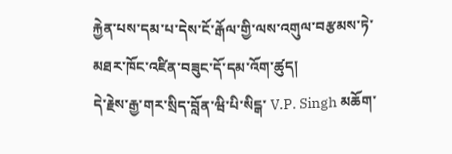རྐྱེན་པས་དམ་པ་དེས་ངོ་རྒོལ་གྱི་ལས་འགུལ་བརྩམས་ཏེ་མཐར་ཁོང་འཛིན་བཟུང་དོ་དམ་འོག་ཚུད།
དེ་རྗེས་རྒྱ་གར་སྲིད་བློན་ཝི་པི་སིངྒ་ V.P. Singh མཆོག་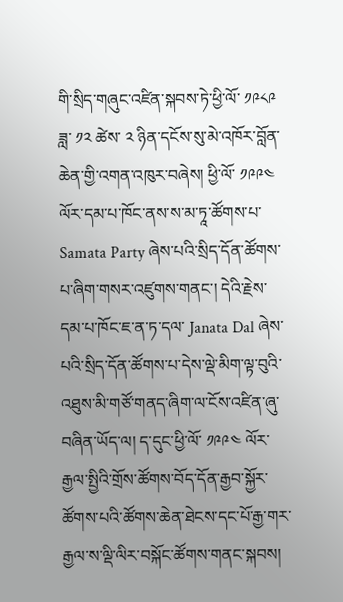གི་སྲིད་གཞུང་འཛིན་སྐབས་ཏེ་ཕྱི་ལོ་ ༡༩༨༩ ཟླ་ ༡༢ ཚེས་ ༢ ཉིན་དངོས་སུ་མེ་འཁོར་བློན་ཆེན་གྱི་འགན་འཁུར་བཞེས། ཕྱི་ལོ་ ༡༩༩༤ ལོར་དམ་པ་ཁོང་ནས་ས་མ་ཏཱ་ཚོགས་པ་ Samata Party ཞེས་པའི་སྲིད་དོན་ཚོགས་པ་ཞིག་གསར་འཛུགས་གནང་། དེའི་རྗེས་དམ་པ་ཁོང་ཇ་ན་ཏ་དལ་ Janata Dal ཞེས་པའི་སྲིད་དོན་ཚོགས་པ་དེས་ལྡེ་མིག་ལྟ་བུའི་འཐུས་མི་གཙོ་གནད་ཞིག་ལ་ངོས་འཛིན་ཞུ་བཞིན་ཡོད་ལ། ད་དུང་ཕྱི་ལོ་ ༡༩༩༤ ལོར་རྒྱལ་སྤྱིའི་གྲོས་ཚོགས་བོད་དོན་རྒྱབ་སྐྱོར་ཚོགས་པའི་ཚོགས་ཆེན་ཐེངས་དང་པོ་རྒྱ་གར་རྒྱལ་ས་ལྡི་ལིར་བསྐོང་ཚོགས་གནང་སྐབས།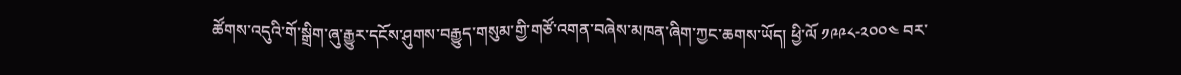ཚོགས་འདུའི་གོ་སྒྲིག་ཞུ་རྒྱུར་དངོས་ཤུགས་བརྒྱུད་གསུམ་གྱི་གཙོ་འགན་བཞེས་མཁན་ཞིག་ཀྱང་ཆགས་ཡོད། ཕྱི་ལོ ༡༩༩༨-༢༠༠༤ བར་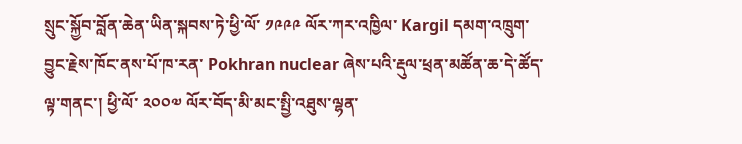སྲུང་སྐྱོབ་བློན་ཆེན་ཡིན་སྐབས་ཏེ་ཕྱི་ལོ་ ༡༩༩༩ ལོར་ཀར་འཁྱིལ་ Kargil དམག་འཁྲུག་བྱུང་རྗེས་ཁོང་ནས་པོ་ཁ་རན་ Pokhran nuclear ཞེས་པའི་རྡུལ་ཕྲན་མཚོན་ཆ་དེ་ཚོད་ལྟ་གནང་། ཕྱི་ལོ་ ༢༠༠༧ ལོར་བོད་མི་མང་སྤྱི་འཐུས་ལྷན་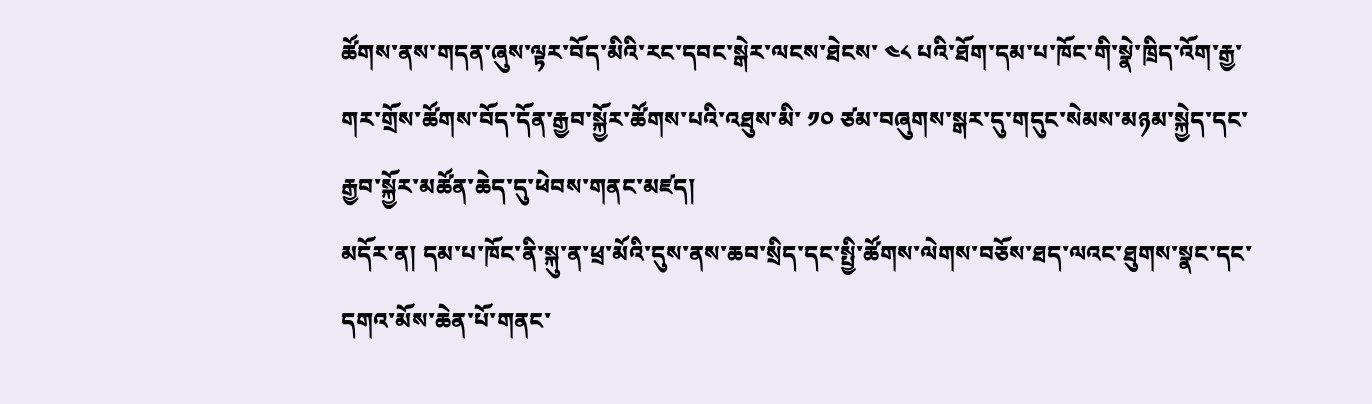ཚོགས་ནས་གདན་ཞུས་ལྟར་བོད་མིའི་རང་དབང་སྒེར་ལངས་ཐེངས་ ༤༨ པའི་ཐོག་དམ་པ་ཁོང་གི་སྣེ་ཁྲིད་འོག་རྒྱ་གར་གྲོས་ཚོགས་བོད་དོན་རྒྱབ་སྐྱོར་ཚོགས་པའི་འཐུས་མི་ ༡༠ ཙམ་བཞུགས་སྒར་དུ་གདུང་སེམས་མཉམ་སྐྱེད་དང་རྒྱབ་སྐྱོར་མཚོན་ཆེད་དུ་ཕེབས་གནང་མཛད།
མདོར་ན། དམ་པ་ཁོང་ནི་སྐུ་ན་ཕྲ་མོའི་དུས་ནས་ཆབ་སྲིད་དང་སྤྱི་ཚོགས་ལེགས་བཅོས་ཐད་ལའང་ཐུགས་སྣང་དང་དགའ་མོས་ཆེན་པོ་གནང་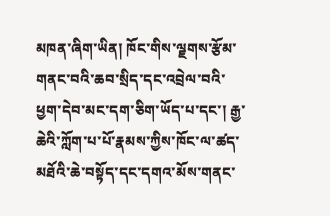མཁན་ཞིག་ཡིན། ཁོང་གིས་ལྗགས་རྩོམ་གནང་བའི་ཆབ་སྲིད་དང་འབྲེལ་བའི་ཕྱག་དེབ་མང་དག་ཅིག་ཡོད་པ་དང་། རྒྱ་ཆེའི་ཀློག་པ་པོ་རྣམས་ཀྱིས་ཁོང་ལ་ཚད་མཐོའི་ཆེ་བསྟོད་དང་དགའ་མོས་གནང་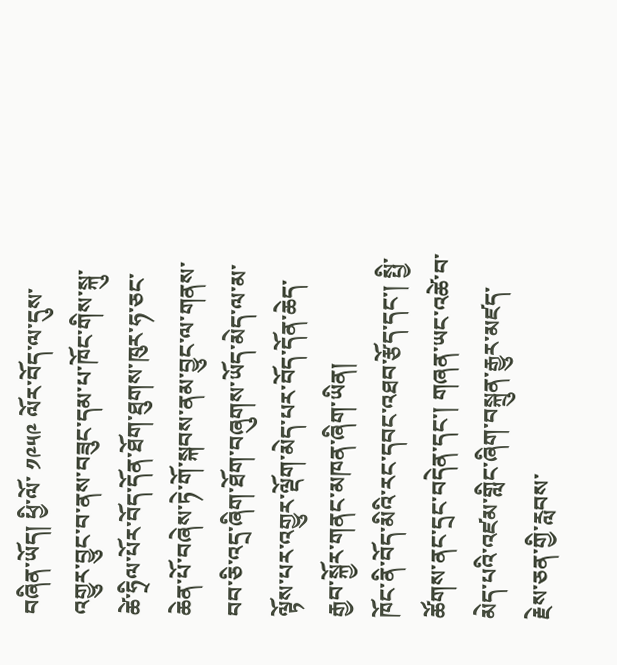བཞིན་ཡོད། ཕྱི་ལོ་ ༡༩༥༩ ལོར་བོད་ལ་དུས་འགྱུར་བྱུང་བ་ནས་བཟུང་དམ་པ་ཁོང་གིས་སྐུ་ཚེ་ཧྲིལ་པོར་བོད་དོན་ཐོག་ཐུགས་ཁུར་ཧ་ཅང་ཆེན་པོ་བཞེས་ཏེ་གོ་སྐབས་ནམ་བྱུང་ལ་གནས་བབ་ཅི་འདྲ་ཞིག་ཐོག་བཞུགས་ཡོད་མེད་ལ་མ་ལྟོས་པར་འགྱུར་ལྡོག་མེད་པར་བོད་དོན་ཆེད་རྒྱབ་སྐྱོར་གནང་མཁན་ཞིག་ཡིན།
ཁོང་ནི་བོད་མིའི་རང་དབང་འཐབ་རྩོད་དང་། སྤྱི་ཚོགས་ནང་དྲང་བདེན་དང་། གཞན་ཡང་འཚེ་བ་མེད་པའི་འཛམ་གླིང་ཞིག་བསྐྲུན་རྒྱུར་མཛད་རྗེས་ཅན་གྱི་རླབས་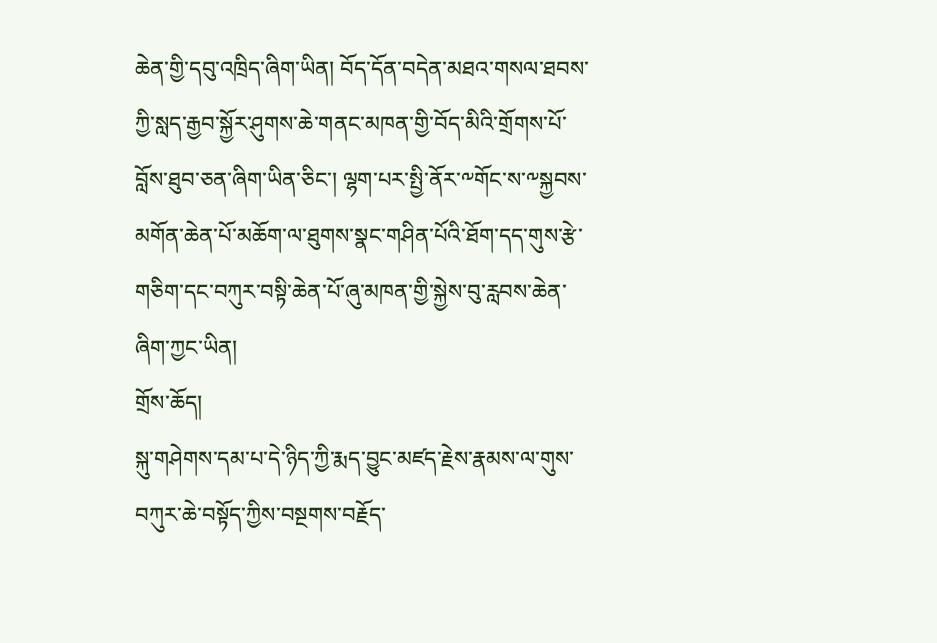ཆེན་གྱི་དབུ་འཁྲིད་ཞིག་ཡིན། བོད་དོན་བདེན་མཐའ་གསལ་ཐབས་ཀྱི་སླད་རྒྱབ་སྐྱོར་ཤུགས་ཆེ་གནང་མཁན་གྱི་བོད་མིའི་གྲོགས་པོ་བློས་ཐུབ་ཅན་ཞིག་ཡིན་ཅིང་། ལྷག་པར་སྤྱི་ནོར་༸གོང་ས་༸སྐྱབས་མགོན་ཆེན་པོ་མཆོག་ལ་ཐུགས་སྣང་གཤིན་པོའི་ཐོག་དད་གུས་རྩེ་གཅིག་དང་བཀུར་བསྟི་ཆེན་པོ་ཞུ་མཁན་གྱི་སྐྱེས་བུ་རླབས་ཆེན་ཞིག་ཀྱང་ཡིན།
གྲོས་ཆོད།
སྐུ་གཤེགས་དམ་པ་དེ་ཉིད་ཀྱི་རྨད་བྱུང་མཛད་རྗེས་རྣམས་ལ་གུས་བཀུར་ཆེ་བསྟོད་ཀྱིས་བསྔགས་བརྗོད་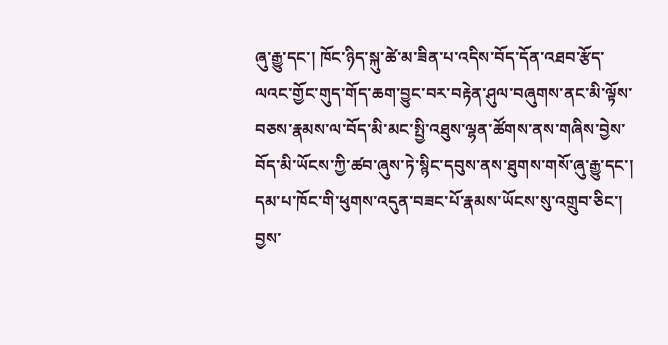ཞུ་རྒྱུ་དང་། ཁོང་ཉིད་སྐུ་ཚེ་མ་ཟིན་པ་འདིས་བོད་དོན་འཐབ་རྩོད་ལའང་གྱོང་གུད་གོད་ཆག་བྱུང་བར་བརྟེན་ཤུལ་བཞུགས་ནང་མི་ལྟོས་བཅས་རྣམས་ལ་བོད་མི་མང་སྤྱི་འཐུས་ལྷན་ཚོགས་ནས་གཞིས་བྱེས་བོད་མི་ཡོངས་ཀྱི་ཚབ་ཞུས་ཏེ་སྙིང་དབུས་ནས་ཐུགས་གསོ་ཞུ་རྒྱུ་དང་། དམ་པ་ཁོང་གི་ཕུགས་འདུན་བཟང་པོ་རྣམས་ཡོངས་སུ་འགྲུབ་ཅིང་། བྱས་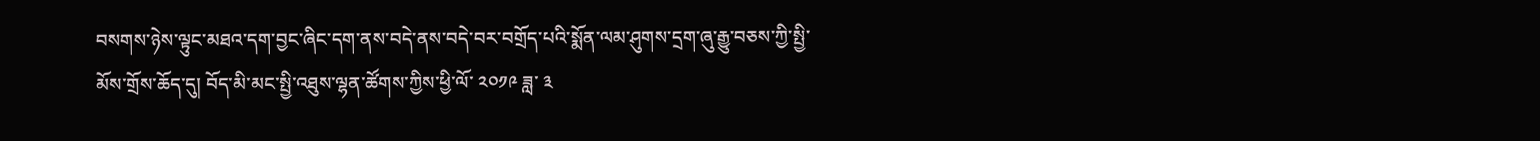བསགས་ཉེས་ལྟུང་མཐའ་དག་བྱང་ཞིང་དག་ནས་བདེ་ནས་བདེ་བར་བགྲོད་པའི་སྨོན་ལམ་ཤུགས་དྲག་ཞུ་རྒྱུ་བཅས་ཀྱི་སྤྱི་མོས་གྲོས་ཆོད་དུ། བོད་མི་མང་སྤྱི་འཐུས་ལྷན་ཚོགས་ཀྱིས་ཕྱི་ལོ་ ༢༠༡༩ ཟླ་ ༣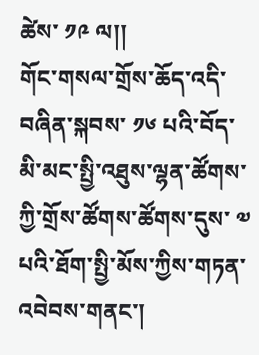ཚེས་ ༡༩ ལ།།
གོང་གསལ་གྲོས་ཆོད་འདི་བཞིན་སྐབས་ ༡༦ པའི་བོད་མི་མང་སྤྱི་འཐུས་ལྷན་ཚོགས་ཀྱི་གྲོས་ཚོགས་ཚོགས་དུས་ ༧ པའི་ཐོག་སྤྱི་མོས་ཀྱིས་གཏན་འབེབས་གནང་།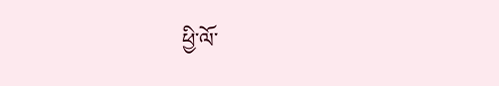ཕྱི་ལོ་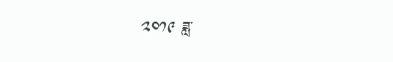༢༠༡༩ ཟླ་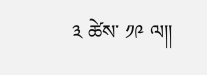༣ ཚེས་ ༡༩ ལ།།